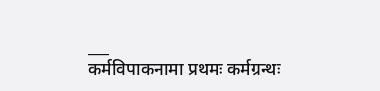___
कर्मविपाकनामा प्रथमः कर्मग्रन्थः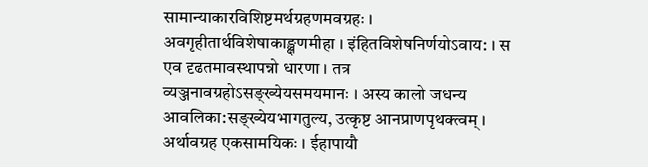सामान्याकारविशिष्टमर्थग्रहणमवग्रहः । अवगृहीतार्थविशेषाकाङ्क्षणमीहा । इंहितविशेषनिर्णयोऽवाय: । स एव दृढतमावस्थापन्नो धारणा । तत्र व्यञ्जनावग्रहोऽसङ्ख्येयसमयमानः । अस्य कालो जधन्य आवलिका:सङ्ख्येयभागतुल्य, उत्कृष्ट आनप्राणपृथक्त्वम् । अर्थावग्रह एकसामयिकः । ईहापायौ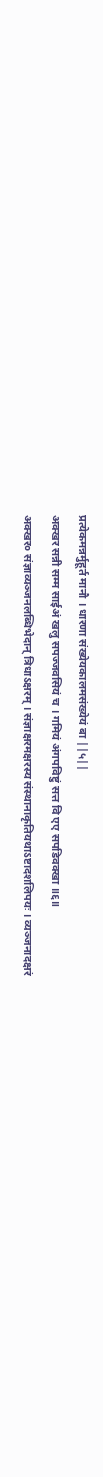प्रत्येकमन्नर्मुहूर्त मानौ । धारणा संख्येयकालमसंख्येयं बा ||५||
अक्खर सन्नी सम्म साईअं खलु सपज्जवसियं च । गमियं अंगपविष्टुं सत्त वि एए सपडिवक्खा ॥६॥
अक्खर० संज्ञाव्यञ्जनलब्धिभेदान् त्रिधाऽक्षरम् । संज्ञाक्षरमक्षरस्य संस्थानाकृतियथाऽष्टादशलिपयः । व्यञ्जनादक्षरं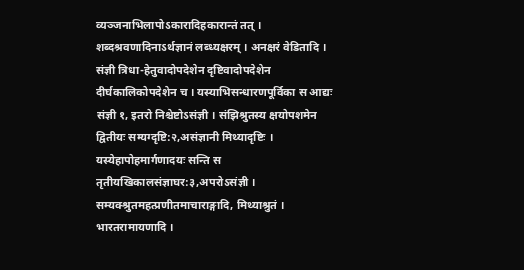व्यञ्जनाभिलापोऽकारादिहकारान्तं तत् । शब्दश्रवणादिनाऽर्थज्ञानं लब्ध्यक्षरम् । अनक्षरं वेडितादि । संज्ञी त्रिधा-हेतुवादोपदेशेन दृष्टिवादोपदेशेन दीर्घकालिकोपदेशेन च । यस्याभिसन्धारणपूर्विका स आद्यः संज्ञी १, इतरो निश्चेष्टोऽसंज्ञी । संझिश्रुतस्य क्षयोपशमेन द्वितीयः सम्यग्दृष्टि:२,असंज्ञानी मिथ्यादृष्टिः । यस्येहापोहमार्गणादयः सन्ति स तृतीयखिकालसंज्ञाघर:३,अपरोऽसंज्ञी । सम्यक्श्रुतमहत्प्रणीतमाचाराङ्गादि, मिथ्याश्रुतं । भारतरामायणादि ।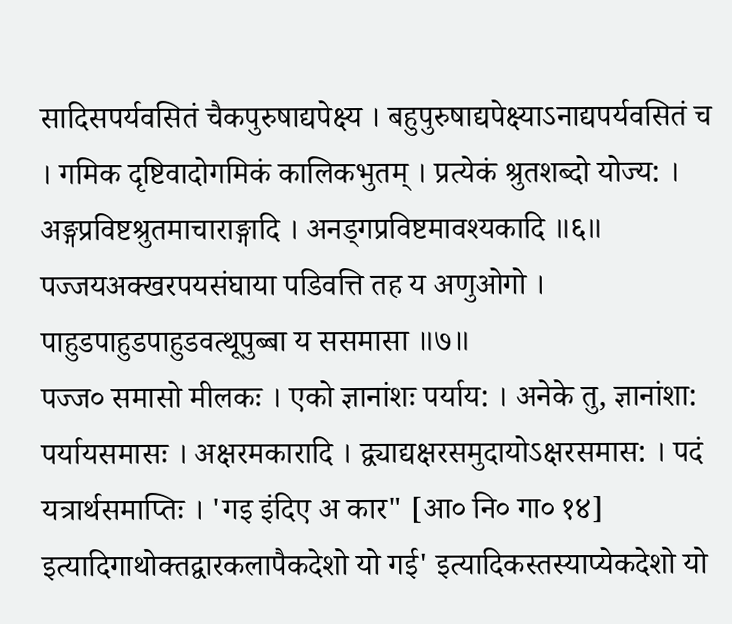सादिसपर्यवसितं चैकपुरुषाद्यपेक्ष्य । बहुपुरुषाद्यपेक्ष्याऽनाद्यपर्यवसितं च । गमिक दृष्टिवादोगमिकं कालिकभुतम् । प्रत्येकं श्रुतशब्दो योज्य: । अङ्गप्रविष्टश्रुतमाचाराङ्गादि । अनड्गप्रविष्टमावश्यकादि ॥६॥
पज्जयअक्खरपयसंघाया पडिवत्ति तह य अणुओगो । पाहुडपाहुडपाहुडवत्थूपुब्बा य ससमासा ॥७॥
पज्ज० समासो मीलकः । एको ज्ञानांशः पर्याय: । अनेके तु, ज्ञानांशा: पर्यायसमासः । अक्षरमकारादि । द्व्याद्यक्षरसमुदायोऽक्षरसमास: । पदं यत्रार्थसमाप्तिः । 'गइ इंदिए अ कार" [आ० नि० गा० १४] इत्यादिगाथोक्तद्वारकलापैकदेशो यो गई' इत्यादिकस्तस्याप्येकदेशो यो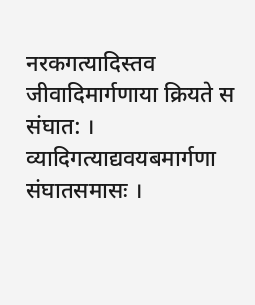नरकगत्यादिस्तव जीवादिमार्गणाया क्रियते स संघात: । व्यादिगत्याद्यवयबमार्गणा संघातसमासः ।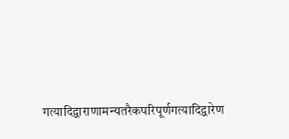गत्यादिद्वाराणामन्यतरैकपरिपूर्णगत्यादिद्वारेण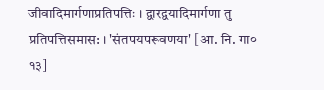जीवादिमार्गणाप्रतिपत्तिः । द्वारद्वयादिमार्गणा तु प्रतिपत्तिसमास: । 'संतपयपरूवणया' [आ. नि. गा० १३]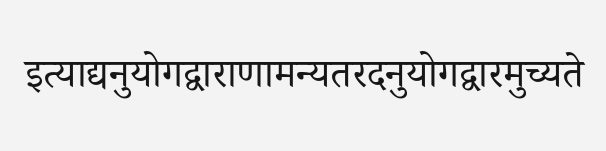इत्याद्यनुयोगद्वाराणामन्यतरदनुयोगद्वारमुच्यते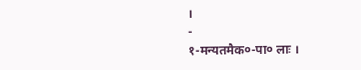।
-
१-मन्यतमैक०-पा० लाः ।